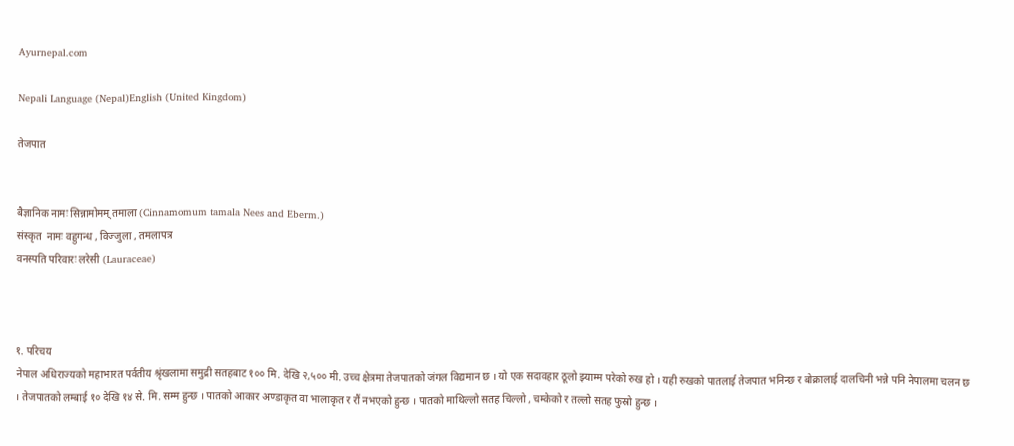Ayurnepal.com

Nepali Language (Nepal)English (United Kingdom)

तेजपात


बैज्ञानिक नामः सिन्नामोमम् तमाला (Cinnamomum tamala Nees and Eberm.)
संस्कृत  नामः वहुगन्ध , विज्जुला , तमलापत्र
वनस्पति परिवारः लरेसी (Lauraceae)



१. परिचय
नेपाल अधिराज्यको महाभारत पर्वतीय श्रृंखलामा समुद्री सतहबाट १०० मि. देखि २,५०० मी. उच्च क्षेत्रमा तेजपातको जंगल विद्यमान छ । यो एक सदावहार ठूलो झ्याम्म परेको रुख हो । यही रुखको पातलाई तेजपात भनिन्छ र बोक्रालाई दालचिनी भन्ने पनि नेपालमा चलन छ । तेजपातको लम्बाई १० देखि १४ से. मि. सम्म हुन्छ । पातको आकार अण्डाकृत वा भालाकृत र रौं नभएको हुन्छ । पातको माथिल्लो सतह चिल्लो , चम्केको र तल्लो सतह फुस्रो हुन्छ ।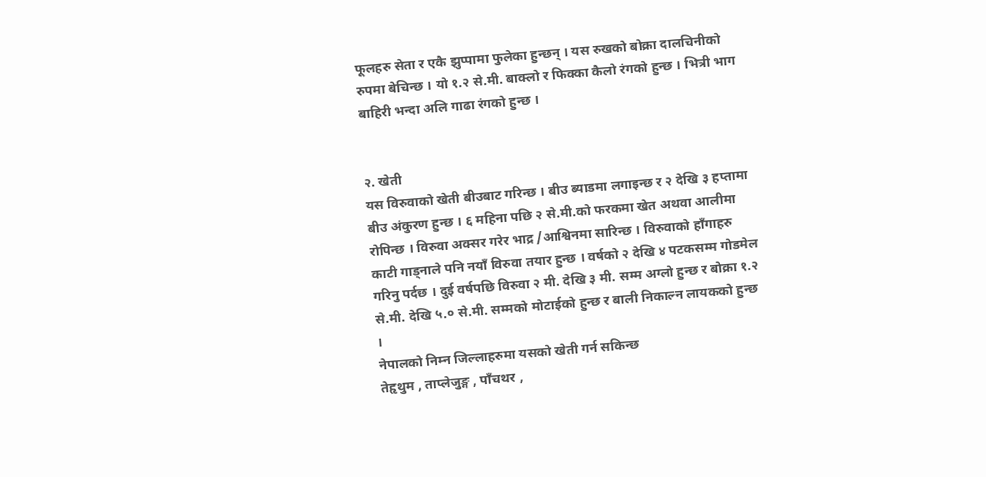फूलहरु सेता र एकै झुप्पामा फुलेका हुन्छन् । यस रुखको बोक्रा दालचिनीको रुपमा बेचिन्छ । यो १.२ से.मी. बाक्लो र फिक्का कैलो रंगको हुन्छ । भित्री भाग बाहिरी भन्दा अलि गाढा रंगको हुन्छ ।


२. खेती
यस विरुवाको खेती बीउबाट गरिन्छ । बीउ ब्याडमा लगाइन्छ र २ देखि ३ हप्तामा बीउ अंकुरण हुन्छ । ६ महिना पछि २ से.मी.को फरकमा खेत अथवा आलीमा रोपिन्छ । विरुवा अक्सर गरेर भाद्र /आश्विनमा सारिन्छ । विरुवाको हाँगाहरु काटी गाड्नाले पनि नयाँ विरुवा तयार हुन्छ । वर्षको २ देखि ४ पटकसम्म गोडमेल गरिनु पर्दछ । दुई वर्षपछि विरुवा २ मी. देखि ३ मी. सम्म अग्लो हुन्छ र बोक्रा १.२ से.मी. देखि ५.० से.मी. सम्मको मोटाईको हुन्छ र बाली निकाल्न लायकको हुन्छ ।
नेपालको निम्न जिल्लाहरुमा यसको खेती गर्न सकिन्छ
तेहृथुम , ताप्लेजुङ्ग , पाँचथर ,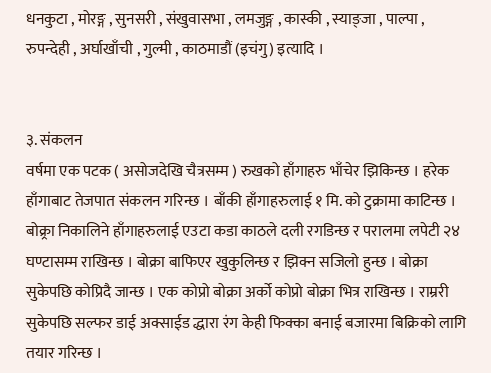धनकुटा , मोरङ्ग , सुनसरी , संखुवासभा , लमजुङ्ग , कास्की , स्याङ्जा , पाल्पा , रुपन्देही , अर्घाखाँची , गुल्मी , काठमाडौं (इचंगु) इत्यादि ।


३. संकलन
वर्षमा एक पटक ( असोजदेखि चैत्रसम्म ) रुखको हाँगाहरु भाँचेर झिकिन्छ । हरेक हाँगाबाट तेजपात संकलन गरिन्छ । बाँकी हाँगाहरुलाई १ मि. को टुक्रामा काटिन्छ । बोक्र्रा निकालिने हाँगाहरुलाई एउटा कडा काठले दली रगडिन्छ र परालमा लपेटी २४ घण्टासम्म राखिन्छ । बोक्रा बाफिएर खुकुलिन्छ र झिक्न सजिलो हुन्छ । बोक्रा सुकेपछि कोप्रिदै जान्छ । एक कोप्रो बोक्रा अर्को कोप्रो बोक्रा भित्र राखिन्छ । राम्ररी सुकेपछि सल्फर डाई अक्साईड द्धारा रंग केही फिक्का बनाई बजारमा बिक्रिको लागि तयार गरिन्छ ।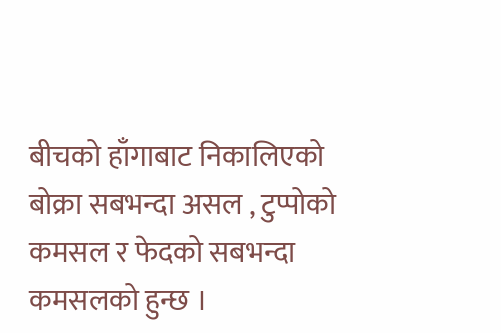बीचको हाँगाबाट निकालिएको बोक्रा सबभन्दा असल , टुप्पोको कमसल र फेदको सबभन्दा कमसलको हुन्छ ।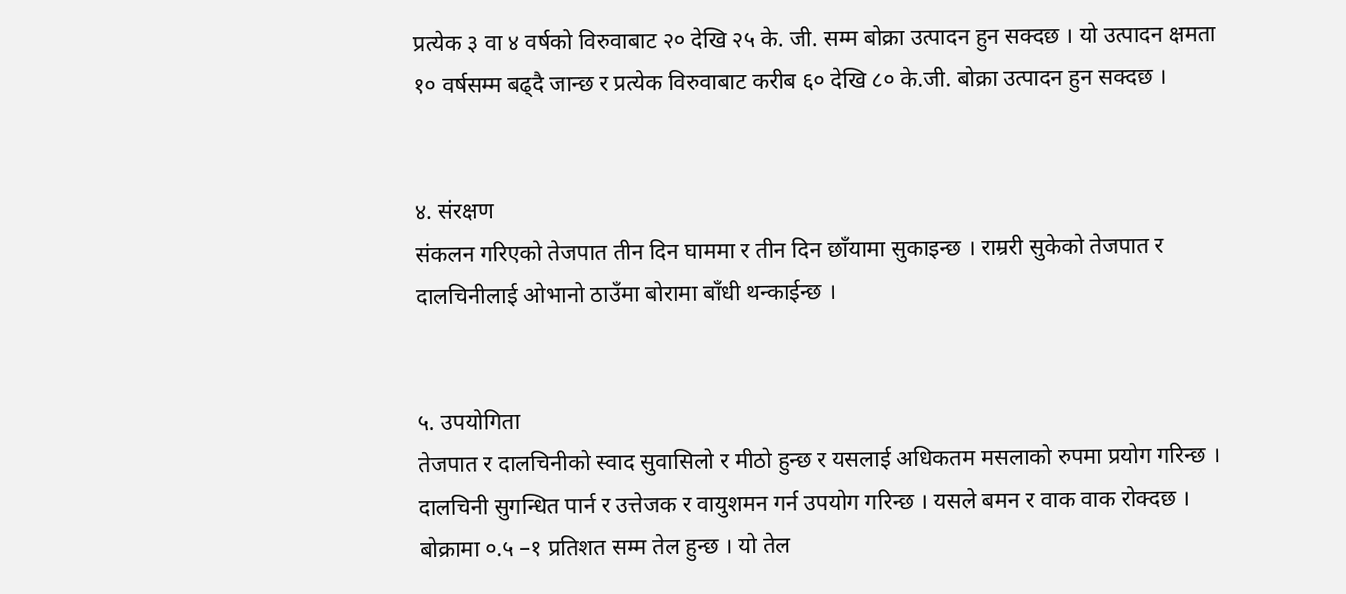प्रत्येक ३ वा ४ वर्षको विरुवाबाट २० देखि २५ के. जी. सम्म बोक्रा उत्पादन हुन सक्दछ । यो उत्पादन क्षमता १० वर्षसम्म बढ्दै जान्छ र प्रत्येक विरुवाबाट करीब ६० देखि ८० के.जी. बोक्रा उत्पादन हुन सक्दछ ।


४. संरक्षण
संकलन गरिएको तेजपात तीन दिन घाममा र तीन दिन छाँयामा सुकाइन्छ । राम्ररी सुकेको तेजपात र दालचिनीलाई ओभानो ठाउँमा बोरामा बाँधी थन्काईन्छ ।


५. उपयोगिता
तेजपात र दालचिनीको स्वाद सुवासिलो र मीठो हुन्छ र यसलाई अधिकतम मसलाको रुपमा प्रयोग गरिन्छ । दालचिनी सुगन्धित पार्न र उत्तेजक र वायुशमन गर्न उपयोग गरिन्छ । यसले बमन र वाक वाक रोक्दछ । बोक्रामा ०.५ –१ प्रतिशत सम्म तेल हुन्छ । यो तेल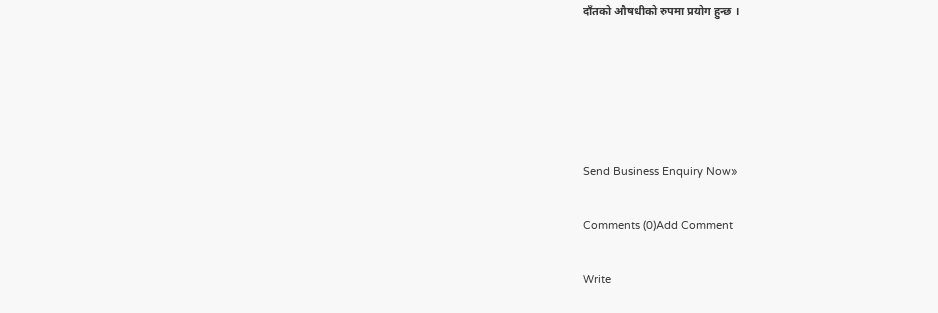दाँतको औषधीको रुपमा प्रयोग हुन्छ ।





Send Business Enquiry Now»

Comments (0)Add Comment

Write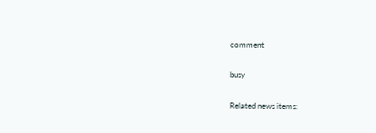comment

busy

Related news items: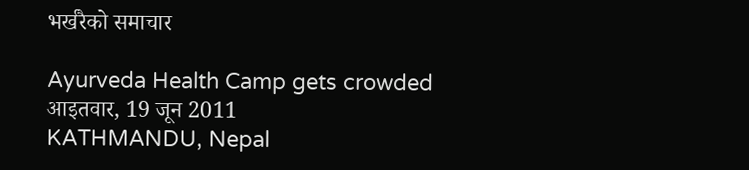भर्खरैको समाचार

Ayurveda Health Camp gets crowded
आइतवार, 19 जून 2011
KATHMANDU, Nepal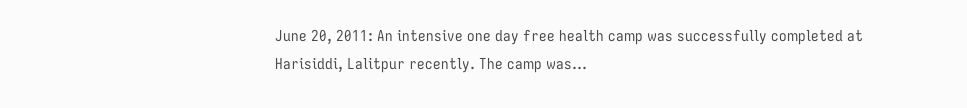June 20, 2011: An intensive one day free health camp was successfully completed at Harisiddi, Lalitpur recently. The camp was...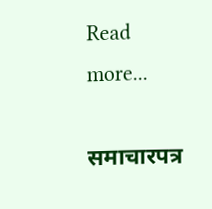Read more...

समाचारपत्र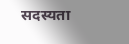सदस्यता